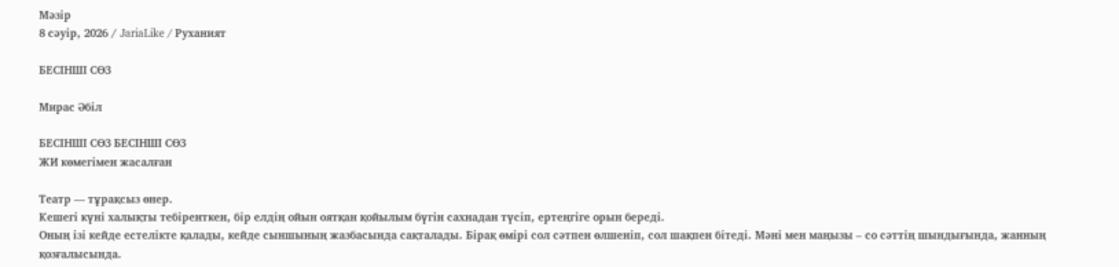Мәзір
8 сәуір, 2026 / JariaLike / Руханият

БЕСІНШІ СӨЗ

Мирас Әбіл

БЕСІНШІ СӨЗ БЕСІНШІ СӨЗ
ЖИ көмегімен жасалған

Театр — тұрақсыз өнер.
Кешегі күні халықты тебіренткен, бір елдің ойын оятқан қойылым бүгін сахнадан түсіп, ертеңгіге орын береді.
Оның ізі кейде естелікте қалады, кейде сыншының жазбасында сақталады. Бірақ өмірі сол сәтпен өлшеніп, сол шақпен бітеді. Мәні мен маңызы – со сәттің шындығында, жанның қозғалысында.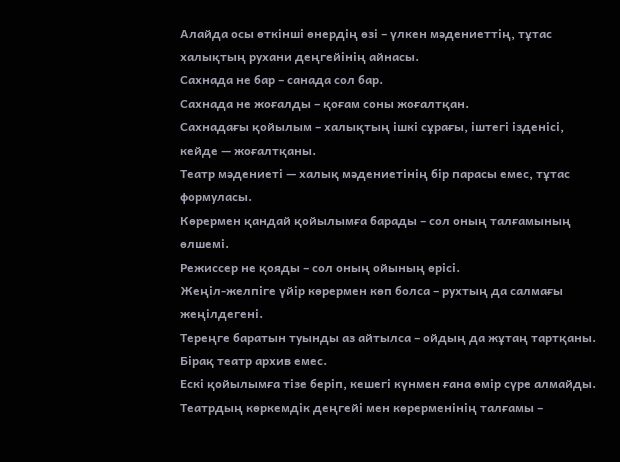Алайда осы өткінші өнердің өзі – үлкен мәдениеттің, тұтас халықтың рухани деңгейінің айнасы.
Сахнада не бар – санада сол бар.
Сахнада не жоғалды – қоғам соны жоғалтқан.
Сахнадағы қойылым – халықтың ішкі сұрағы, іштегі ізденісі, кейде — жоғалтқаны.
Театр мәдениеті — халық мәдениетінің бір парасы емес, тұтас формуласы.
Көрермен қандай қойылымға барады – сол оның талғамының өлшемі.
Режиссер не қояды – сол оның ойының өрісі.
Жеңіл-желпіге үйір көрермен көп болса – рухтың да салмағы жеңілдегені.
Тереңге баратын туынды аз айтылса – ойдың да жұтаң тартқаны.
Бірақ театр архив емес.
Ескі қойылымға тізе беріп, кешегі күнмен ғана өмір сүре алмайды.
Театрдың көркемдік деңгейі мен көрерменінің талғамы –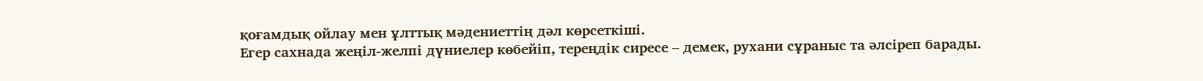қоғамдық ойлау мен ұлттық мәдениеттің дәл көрсеткіші.
Егер сахнада жеңіл-желпі дүниелер көбейіп, тереңдік сиресе – демек, рухани сұраныс та әлсіреп барады.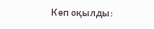Көп оқылды: